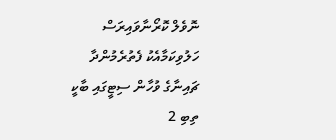ނޮވެލް ކޮރޯނާވައިރަސް ހަލުވިކަމާއެކު ފެތުރެމުންދާ ޗައިނާގެ ވުހާން ސިޓީގައި ބާކީ ތިބި 2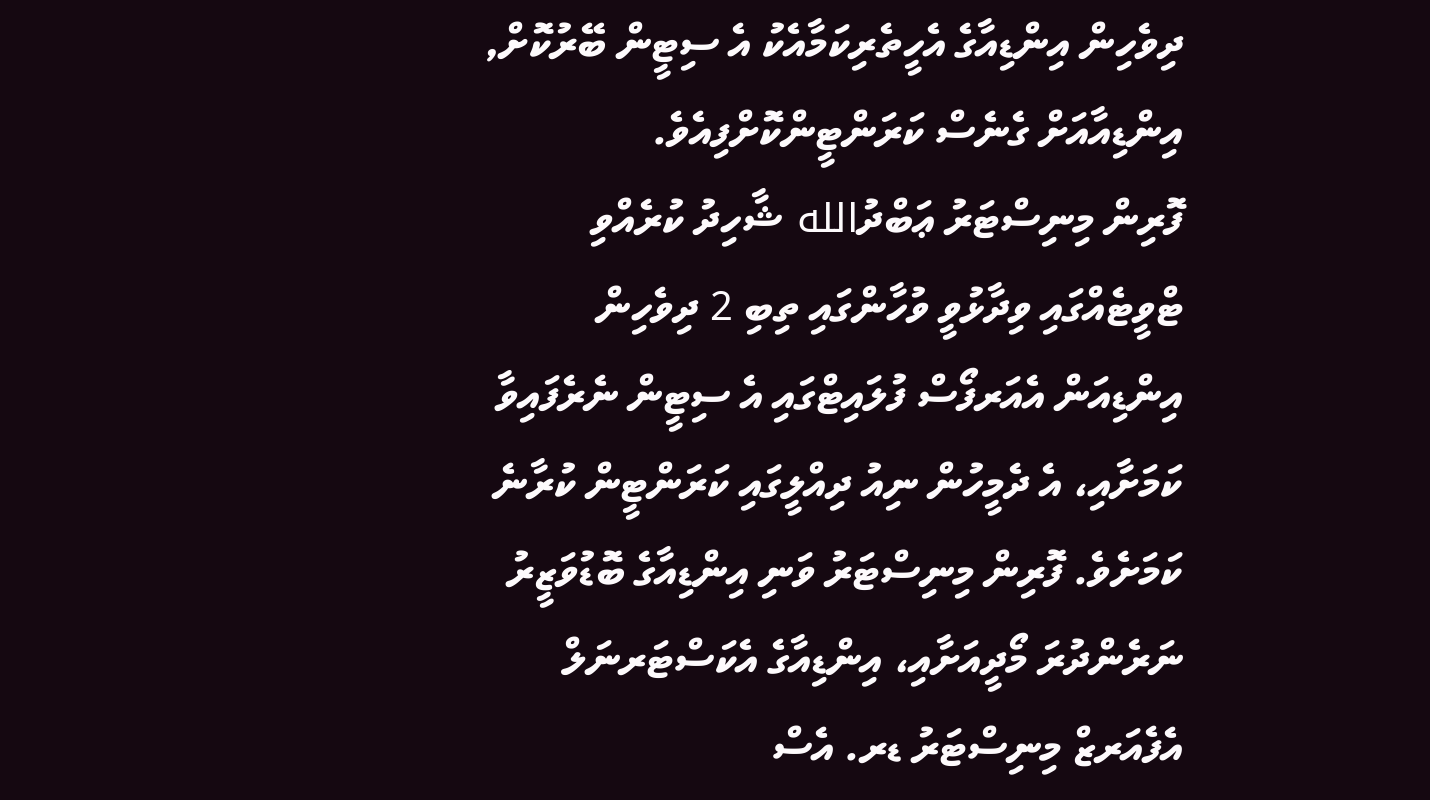ދިވެހިން އިންޑިއާގެ އެހީތެރިކަމާއެކު އެ ސިޓީން ބޭރުކޮށް, އިންޑިއާއަށް ގެނެސް ކަރަންޓީންކޮށްފިއެވެ.
ފޮރިން މިނިސްޓަރު ޢަބްދުالله ޝާހިދު ކުރެއްވި ޓްވީޓެއްގައި ވިދާޅުވީ ވުހާންގައި ތިބި 2 ދިވެހިން އިންޑިއަން އެއަރފޯސް ފުލައިޓްގައި އެ ސިޓީން ނެރެފައިވާ ކަމަށާއި، އެ ދެމީހުން ނިއު ދިއްލީގައި ކަރަންޓީން ކުރާނެ ކަމަށެވެ. ފޮރިން މިނިސްޓަރު ވަނި އިންޑިއާގެ ބޮޑުވަޒީރު ނަރެންދުރަ މޯދީއަށާއި، އިންޑިއާގެ އެކަސްޓަރނަލް އެފެއަރޒް މިނިސްޓަރު ޑރ. އެސް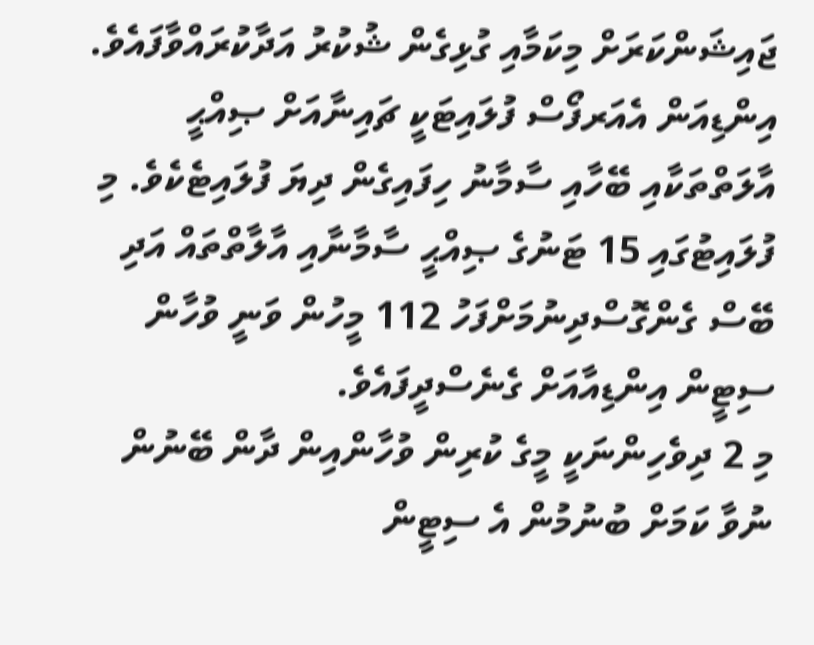ޖައިޝަންކަރަށް މިކަމާއި ގުޅިގެން ޝުކުރު އަދާކުރައްވާފައެވެ.
އިންޑިއަން އެއަރފޯސް ފުލައިޓަކީ ޗައިނާއަށް ޞިއްޙީ އާލަތްތަކާއި ބޭހާއި ސާމާނު ހިފައިގެން ދިޔަ ފުލައިޓެކެވެ. މި ފުލައިޓުގައި 15 ޓަނުގެ ޞިއްޙީ ސާމާނާއި އާލާތްތައް އަދި ބޭސް ގެންގޮސްދިނުމަށްފަހު 112 މީހުން ވަނީ ވުހާން ސިޓީން އިންޑިއާއަށް ގެނެސްދީފައެވެ.
މި 2 ދިވެހިންނަކީ މީގެ ކުރިން ވުހާންއިން ދާން ބޭނުން ނުވާ ކަމަށް ބުނުމުން އެ ސިޓީން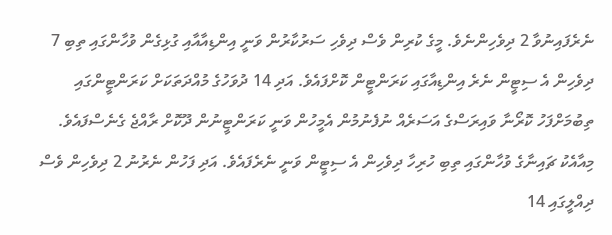ނެރެފައިނުވާ 2 ދިވެހިންނެވެ. މީގެ ކުރިން ވެސް ދިވެހި ސަރުކާރުން ވަނީ އިންޑިއާއާއި ގުޅިގެން ވުހާންގައި ތިބި 7 ދިވެހިން އެ ސިޓީން ނެރެ އިންޑިއާގައި ކަރަންޓީން ކޮށްފައެވެ. އަދި 14 ދުވަހުގެ މުއްދަތަކަށް ކަރަންޓީންގައި ތިބުމަށްފަހު ކޮރޯނާ ވައިރަސްގެ އަސަރެއް ނުފެނުމުން އެމީހުން ވަނީ ކަރަންޓީނުން ދޫކޮށް ރާއްޖެ ގެނެސްފައެވެ. މިއާއެކު ޗައިނާގެ ވުހާންގައި ތިބި ހުރިހާ ދިވެހިން އެ ސިޓީން ވަނީ ނެރެފައެވެ. އަދި ފަހުން ނެރުނު 2 ދިވެހިން ވެސް ދިއްލީގައި 14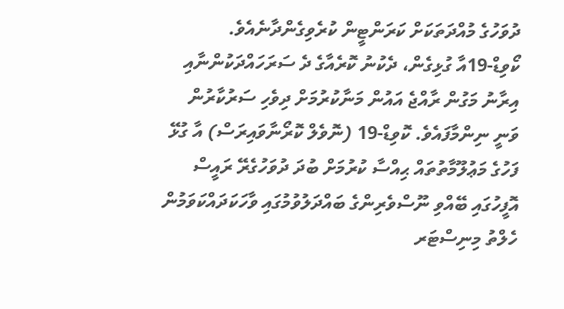ދުވަހުގެ މުއްދަތަކަށް ކަރަންޓީން ކުރެވިގެންދާނެއެވެ.
ކޯވިޑް-19އާ ގުޅިގެން، ދެކުނު ކޮރެއާގެ ދެ ސަރަހައްދަކުންނާއި އިރާނު މަގުން ރާއްޖެ އައުން މަނާކުރުމަށް ދިވެހި ސަރުކާރުން ވަނީ ނިންމާފައެވެ. ކޮވިޑް-19 (ނޮވެލް ކޮރޯނާވައިރަސް) އާ ގުޅޭ ފަހުގެ މަޢުލޫމާތުތައް ޙިއްސާ ކުރުމަށް ބުދަ ދުވަހުގެރޭ ރައީސް އޮފީހުގައި ބޭއްވި ނޫސްވެރިންގެ ބައްދަލުވުމުގައި ވާހަކަދައްކަވަމުން ހެލްތު މިނިސްޓަރ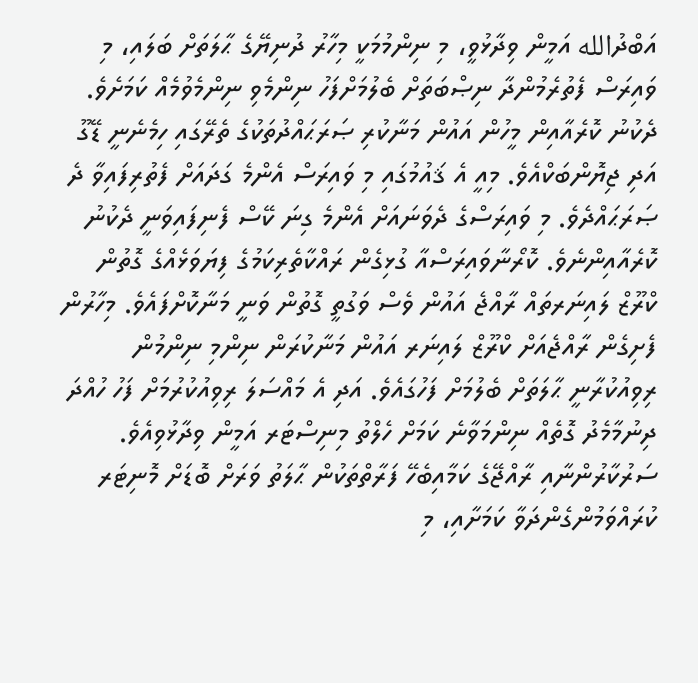އަބްދުالله އަމީން ވިދާޅުވީ، މި ނިންމުމަކީ މިހާރު ދުނިޔޭގެ ޙާލަތަށް ބަލައި، މި ވައިރަސް ފެތުރެމުންދާ ނިޞްބަތަށް ބެލުމަށްފަހު ނިންމެވި ނިންމެވުމެއް ކަމަށެވެ.
ދެކުނު ކޮރެއާއިން މީހުން އައުން މަނާކުރި ޞަރަޙައްދުތަކުގެ ތެރޭގައި ހިމެނެނީ ޑޭގޫ އަދި ޖިޔޮންބަކްއެވެ. މިއީ އެ ޤައުމުގައި މި ވައިރަސް އެންމެ ގަދައަށް ފެތުރިފައިވާ ދެ ޞަރަޙައްދެވެ. މި ވައިރަސްގެ ދެވަނައަށް އެންމެ ގިނަ ކޭސް ފެނިފައިވަނީ ދެކުނު ކޮރެއާއިންނެވެ. ކޮރޯނާވައިރަސްއާ ގުޅިގެން ރައްކާތެރިކަމުގެ ފިޔަވަޅެއްގެ ގޮތުން ކްރޫޒް ލައިނަރތައް ރާއްޖެ އައުން ވެސް ވަގުތީ ގޮތުން ވަނީ މަނާކޮށްފައެވެ. މިހާރުން ފެށިގެން ރާއްޖެއަށް ކްރޫޒް ލައިނަރ އައުން މަނާކުރަން ނިންމި ނިންމުން ރިވިއުކުރާނީ ޙާލަތަށް ބެލުމަށް ފަހުގައެވެ. އަދި އެ މައްސަލަ ރިވިއުކުރުމަށް ފަހު ހުއްދަ ދިނުމާމެދު ގޮތެއް ނިންމަވާނެ ކަމަށް ހެލްތު މިނިސްޓަރ އަމީން ވިދާޅުވިއެވެ.
ސަރުކާރުންނާއި ރާއްޖޭގެ ކަމާއިބެހޭ ފަރާތްތަކުން ޙާލަތު ވަރަށް ބޮޑަށް މޮނިޓަރ ކުރައްވަމުންގެންދަވާ ކަމަށާއި، މި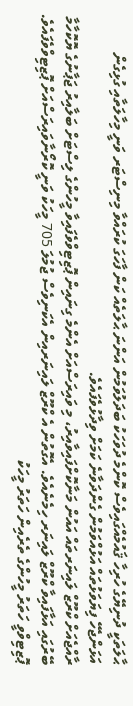ޙާލަތަކީ ދުނިޔޭގެ ހުރިހާ ޤައުމެއްގައިވެސް ކޮންމެ ދުވަހަކު ބަދަލުވަމުން އަންނަ ޙާލަތެއް ކަން ފާހަގަ ކުރައްވާ މިނިސްޓަރ ވަނީ މިހާލަތާއި ގުޅިގެން އަޅަންޖެހޭ ފިޔަވަޅުތައް އަޅުއްވަމުން ގެންދަވާނެ ކަމަށް ވިދާޅުވެފައެވެ.
ރާއްޖެއަށް ކްރޫޒް ލައިނަރތައް އައުން މަނާކޮށްފައިވާއިރު، މި ވައިރަސްއަށް އެންމެ ގިނައިން ޕޮޒިޓިވްވެފައިވާ މީހުންގެ ލިސްޓަށް ބަލާއިރު ޖަޕާނުގެ ޔޮކޮހާމާ ބޭރުގައި އަޅާފައިވާ ކްރޫޒް ލައިނަރ ހިމެނެއެވެ. އެގޮތުން އެ ކްރޫޒް ލައިނަރއިން އެކަނިވެސް ޖުމުލަ 705 މީހަކު ވަނީ ކޮރޯނާވައިރަސްއަށް ޕޮޒިޓިވްވެފައެވެ. ޕޮޒިޓިވްވީ ހަތަރު މީހުންގެ ތެރެއިން ހަތަރު މީހަކު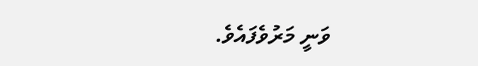ވަނީ މަރުވެފައެވެ.